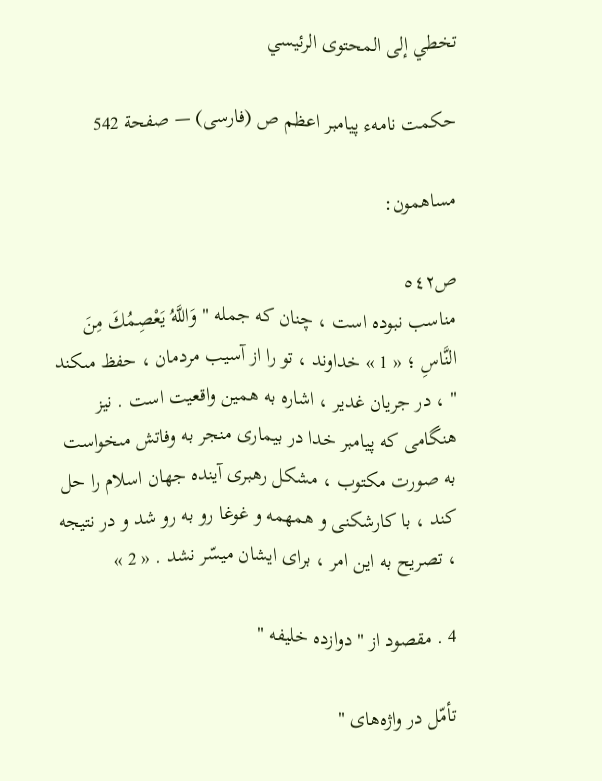تخطي إلى المحتوى الرئيسي

حكمت نامهء پيامبر اعظم ص (فارسى) — صفحة 542

مساهمون:

ص٥٤٢
مناسب نبوده است ، چنان كه جمله " وَاللَّهُ يَعْصِمُكَ مِنَ النَّاسِ ؛ « 1 » خداوند ، تو را از آسيب مردمان ، حفظ مىكند " ، در جريان غدير ، اشاره به همين واقعيت است . نيز هنگامى كه پيامبر خدا در بيمارى منجر به وفاتش مىخواست به صورت مكتوب ، مشكل رهبرى آينده جهان اسلام را حل كند ، با كارشكنى و همهمه و غوغا رو به رو شد و در نتيجه ، تصريح به اين امر ، براى ايشان ميسّر نشد . « 2 »

4 . مقصود از " دوازده خليفه "

تأمّل در واژه‌هاى "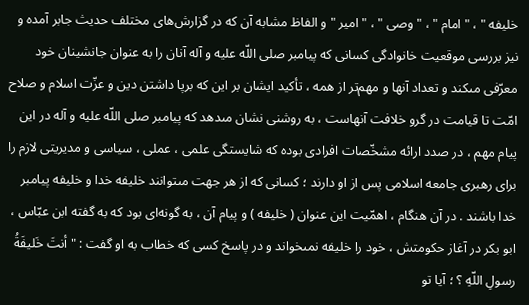خليفه " ، " امام " ، " وصى " ، " امير " و الفاظ مشابه آن كه در گزارش‌هاى مختلف حديث جابر آمده و نيز بررسى موقعيت خانوادگى كسانى كه پيامبر صلى اللّه عليه و آله آنان را به عنوان جانشينان خود معرّفى مىكند و تعداد آنها و مهم‌تر از همه ، تأكيد ايشان بر اين كه برپا داشتن دين و عزّت اسلام و صلاح امّت تا قيامت در گرو خلافت آنهاست ، به روشنى نشان مىدهد كه پيامبر صلى اللّه عليه و آله در اين پيام مهم ، در صدد ارائه مشخّصات افرادى بوده كه شايستگى علمى ، عملى ، سياسى و مديريتى لازم را براى رهبرى جامعه اسلامى پس از او دارند ؛ كسانى كه از هر جهت مىتوانند خليفه خدا و خليفه پيامبر خدا باشند . در آن هنگام ، اهمّيت اين عنوان ( خليفه ) و پيام آن ، به گونه‌اى بود كه به گفته ابن عبّاس ، ابو بكر در آغاز حكومتش ، خود را خليفه نمىخواند و در پاسخ كسى كه خطاب به او گفت : " أنتَ خَليفَةُ رسولِ اللّهِ ؟ ؛ آيا تو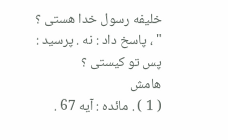خليفه رسول خدا هستى ؟ " ، پاسخ داد : نه . پرسيد : پس تو كيستى ؟
هامش
( 1 ) . مائده : آيه 67 .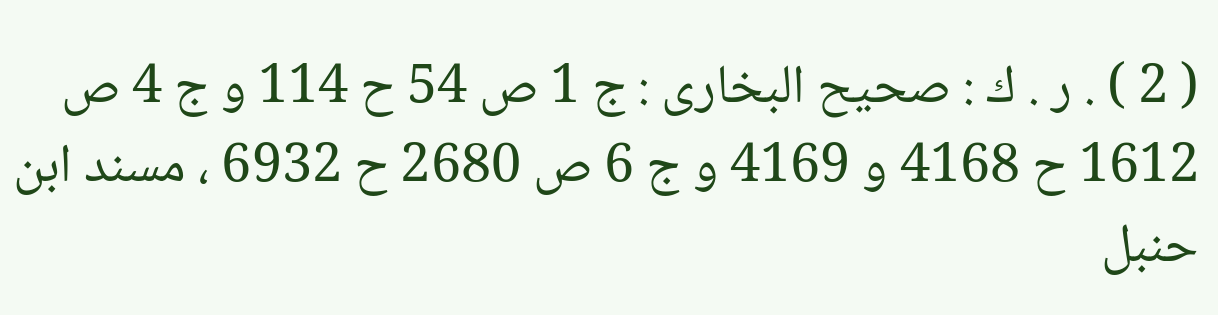( 2 ) . ر . ك : صحيح البخارى : ج 1 ص 54 ح 114 و ج 4 ص 1612 ح 4168 و 4169 و ج 6 ص 2680 ح 6932 ، مسند ابن حنبل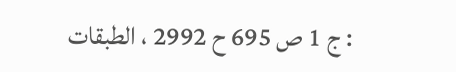: ج 1 ص 695 ح 2992 ، الطبقات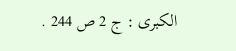الكبرى : ج 2 ص 244 .